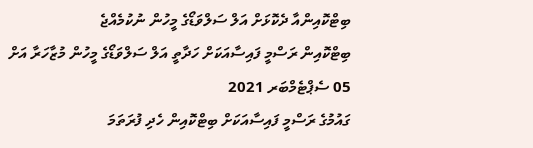ބިޓްކޮއިންއާ ދެކޮޅަށް އަލް ސަލްވަޑޯގެ މީހުން ނުކުމެއްޖެ
ބިޓްކޮއިން ރަސްމީ ފައިސާއަކަށް ހަދާތީ އަލް ސަލްވަޑޯގެ މީހުން މުޒާހަރާ އަށް
05 ސެޕްޓެމްބަރ 2021
ގައުމުގެ ރަސްމީ ފައިސާއަކަށް ބިޓްކޮއިން ހެދި ފުރަތަމަ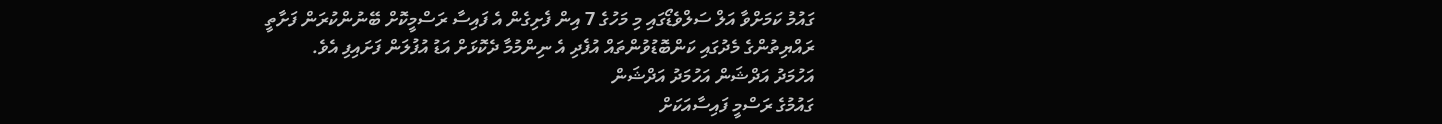ގައުމު ކަމަށްވާ އަލް ސަލްވެޑޯގައި މި މަހުގެ 7 އިން ފެށިގެން އެ ފައިސާ ރަސްމީކޮށް ބޭނުންކުރަން ފަށާތީ ރައްޔިތުންގެ މެދުގައި ކަންބޮޑުވުންތައް އުފެދި އެ ނިންމުމާ ދެކޮޅަށް އަޑު އުފުލަން ފަށައިފި އެވެ.
އަހުމަދު އަދްޝަން އަހުމަދު އަދްޝަން
ގައުމުގެ ރަސްމީ ފައިސާއަކަށް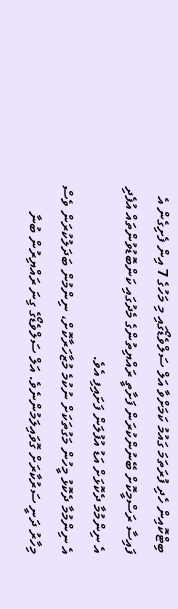ބިޓްކޮއިން ހެދި ފުރަތަމަ ގައުމު ކަމަށްވާ އަލް ސަލްވެޑޯގައި މި މަހުގެ 7 އިން ފެށިގެން އެ ފައިސާ ރަސްމީކޮށް ބޭނުންކުރަން ފަށާތީ ރައްޔިތުންގެ މެދުގައި ކަންބޮޑުވުންތައް އުފެދި އެ ނިންމުމާ ދެކޮޅަށް އަޑު އުފުލަން ފަށައިފި އެވެ.
އެ ނިންމުމާ ދެކޮޅު މީހުން މަގުތަކަށް ނުކުމެ މުޒާހަރާކޮށް، ނިންމުން ބަދަލުކުރަން ވެސް މިހާރު ދަނީ ސަރުކާރަށް ގޮވައިލަމުންނެވެ. އަލް ސަލްވެޑޯގެ ގިނަ ރައްޔިރުން ބުނާ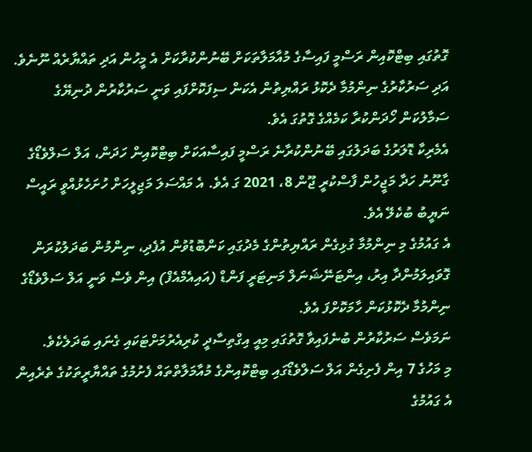ގޮތުގައި ބިޓްކޮއިން ރަސްމީ ފައިސާގެ މުއާމަލާތަކަށް ބޭނުންކުރާކަށް އެ މީހުން އަދި ތައްޔާރެއް ނޫނެވެ. އަދި ސަރުކާރުގެ ނިންމުމާ ދެކޮޅު ރައްޔިތުން އެކަން ސިފަކޮށްފައި ވަނީ ސަރުކާރުން ދުނިޔޭގެ ސަމާލުކަން ހޯދަންކުރާ ކަމެއްގެ ގޮތުގަ އެވެ.
އެމެރިކާ ޑޮލަރުގެ ބަދަލުގައި ބޭނުންކުރާނެ ރަސްމީ ފައިސާއަކަށް ބިޓްކޮއިން ހަދަން، އަލް ސަލްވެޑޯގެ ގާނޫނު ހަދާ މަޖީހުން ފާސްކުރީ ޖޫން 8، 2021 ގަ އެވެ. އެ މައްސަލަ މަޖިލީހަށް ހުށަހެޅުއްވީ ރައީސް ނަޔީބު ބުކެލޭ އެވެ.
އެ ގައުމުގެ މި ނިންމުމާ ގުޅިގެން ރައްޔިތުންގެ މެދުގައި ކަންބޮޑުވުން އުފެދި، ނިންމުން ބަދަލުކުރަން ގޮވައިލަމުންދާ އިރު، އިންޓަނޭޝަނަލް މަނިޓަރީ ފަންޑް (އައިއެމްއެފް) އިން ވެސް ވަނީ އަލް ސަލްވެޑޯގެ ނިންމުމާ ދެކޮޅުކަން ހާމަކޮށްފަ އެވެ.
ނަމަވެސް ސަރުކާރުން ބުނެފައިވާ ގޮތުގައި މިއީ އިގްތިސާދީ ކުރިއެރުމަށްޓަކައި ގެނައި ބަދަލެކެވެ.
މި މަހުގެ 7 އިން ފެށިގެން އަލް ސަލްވެޑޯގައި ބިޓްކޮއިންގެ މުއާމަލާތްތައް ފެށުމުގެ ތައްޔާރީތަކުގެ ތެރެއިން އެ ގައުމުގެ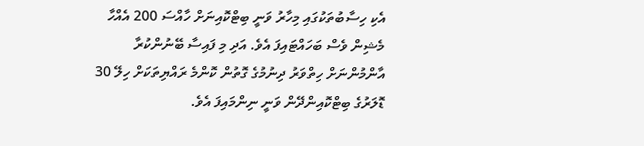އެކި ހިސާބުތަކުގައި މިހާރު ވަނީ ބިޓްކޮއިނަށް ހާއްސަ 200 އެއްހާ މެޝިން ވެސް ބަހައްޓައިފަ އެވެ. އަދި މި ފައިސާ ބޭނުންކުރާ އާންމުންނަށް ހިތްވަރު ދިނުމުގެ ގޮތުން ކޮންމެ ރައްޔިތަކަށް ހިލޭ 30 ޑޮލަރުގެ ބިޓްކޮއިންދޭން ވަނީ ނިންމައިފަ އެވެ.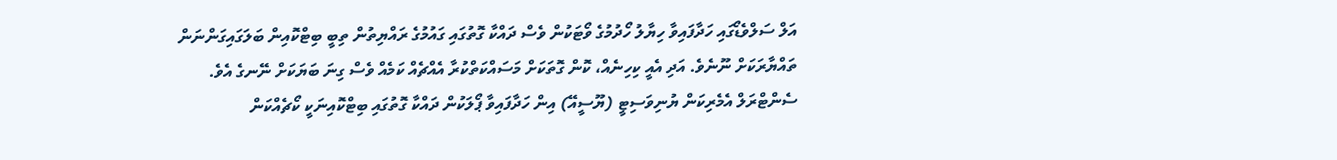އަލް ސަލްވެޑޯގައި ހަދާފައިވާ ހިޔާލު ހޯދުމުގެ ވޯޓަކުން ވެސް ދައްކާ ގޮތުގައި ގައުމުގެ ރައްޔިތުން ތިބީ ބިޓްކޮއިން ބަލަގައިގަންނަން ތައްޔާރަކަށް ނޫނެވެ. އަދި އެއީ ކިހިނެއް، ކޮން ގޮތަކަށް މަސައްކަތްކުރާ އެއްޗެއް ކަމެއް ވެސް ގިނަ ބަޔަކަށް ނޭނގެ އެވެ.
ސެންޓްރަލް އެމެރިކަން ޔުނިވަސިޓީ (ޔޫސީއޭ) އިން ހަދާފައިވާ ޕޯލަކުން ދައްކާ ގޮތުގައި ބިޓްކޮއިނަކީ ކޯޗެއްކަން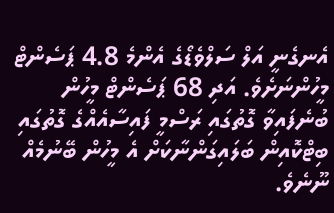އެނގެނީ އަލް ސަލްވެޑޯގެ އެންމެ 4.8 ޕަސެންޓް މީހުންނަށެވެ. އަދި 68 ޕަސެންޓް މީހުން ބުނެފައިވާ ގޮތުގައި ރަސްމީ ފައިސާއެއްގެ ގޮތުގައި ބިޓްކޮއިން ބަލައިގަންނާކަށް އެ މީހުން ބޭނުމެއް ނޫނެވެ.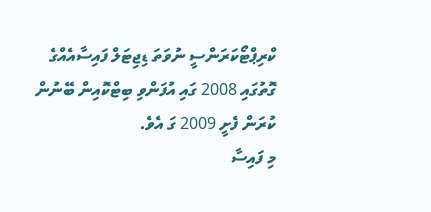ކްރިޕްޓޯކަރަންސީ ނުވަތަ ޑިޖިޓަލް ފައިސާއެއްގެ ގޮތުގައި 2008 ގައި އުފަންވި ބިޓްކޮއިން ބޭނުން ކުރަން ފެށީ 2009 ގަ އެވެ.
މި ފައިސާ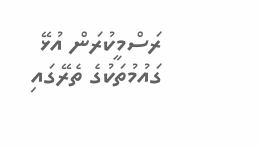ރަސްމީކުރަން އުޅޭ ގައުމުތަކުގެ ތެރޭގައި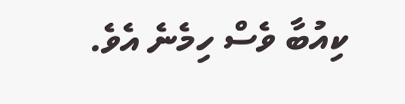ކިއުބާ ވެސް ހިމެނެ އެވެ.